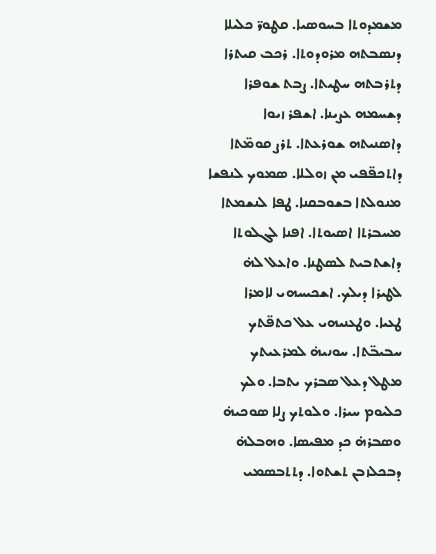ܡܫܡܕܘܬܐ ܒܚܘܣܝܐ. ܩܛܘܪ̈ ܟܠܝܠܐ
ܕܢܣܒܬܗ ܡܪܘܕܘܬܐ. ܪܟܒ ܩܝܬܪܐ
ܕܬܪܒܬܗ ܚܛܝܬܐ. ܨܒܬ ܫܘܦܪܐ
ܕܫܚܡܗ ܥܨܝܢܐ. ܐܫܦܪ ܙܝܘܐ
ܕܐܣܢܝܬܗ ܫܘܪܥܬܐ. ܬܪܨ ܩܘܡ̈ܬܐ
ܕܐܬܟܦ̈ܦܝ ܡܢ ܙܘܠܠܐ. ܣܡܘܟ ܠܢܦܫܐ
ܡܢܘܠܬܐ ܒܫܘܒܩܢܐ. ܛܦܐ ܠܢܫܡܬܐ
ܡܚܒܪܬܐ ܐܣܝܘܬܐ. ܐܦܢܐ ܠܓܠܘܬܐ
ܕܐܫܬܒܝܬ ܠܣܛܢܐ. ܘܐܥܠ ܠܗ̇
ܠܛܝܪܐ ܕܝܠܟ. ܐܫܟܝܚܗܝ ܠܐܡܪܐ
ܛܥܝܐ. ܘܛܥܢܝܗܝ ܥܠ ܟܬܦ̈ܬܟ
ܚܒܝܒ̈ܬܐ. ܚܘܢܝܗ̇ ܠܡܪܥܝܬܟ
ܡܛܠ ܕܥܠ ܣܒܪܟ ܝܬܒܐ. ܘܠܟ
ܟܠܝܘܡ ܚܝܪܐ. ܘܠܘܬܟ ܨܠܐ ܣܘܟܝܗ̇
ܘܣܒܪܗ̇ ܟܕ ܡܦܝܣܐ. ܘܗܒܠܗ̇
ܕܒܟܠܙܒܢ ܬܫܬܘܐ. ܕܬܬܒܣܡܝ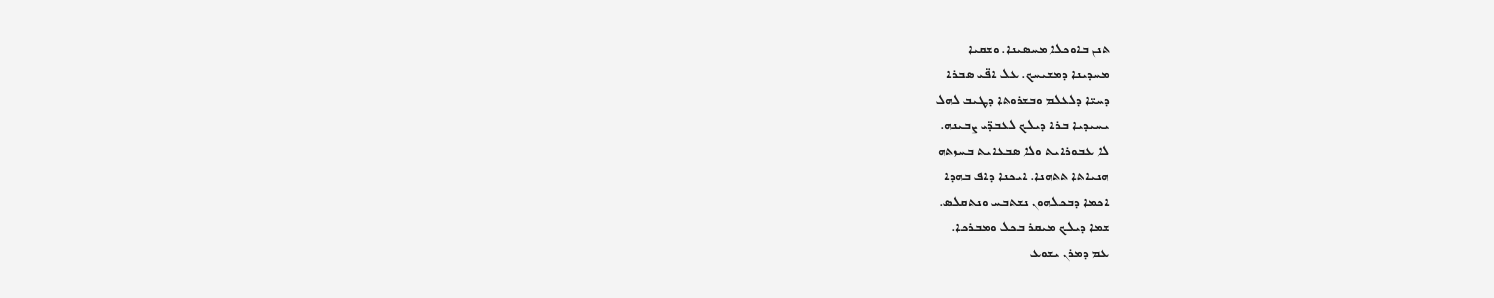ܬܢܢ ܒܐܘܟܠܐ ܡܚܣܝܢܐ. ܘܫܩܝܐ
ܡܚܕܝܢܐ ܕܡܫܝܚܟ. ܥܠ ܐܦ̈ܝ ܣܒܪܐ
ܕܚܝ̈ܐ ܕܠܥܠܡ ܘܒܫܪܘܬܐ ܕܛܝܒ ܠܗܠ
ܝܚܝܕܝܐ ܒܪܐ ܕܝܠܟ ܠܥܒܕ̈ܝ ܨܒܝܢܗ.
ܠܐ ܥܒܘܪܐܝܬ ܘܠܐ ܣܒܥܐܝܬ ܒܚܙܬܗ
ܗܢܝܐܬܐ ܬܬܗܢܐ. ܐܝܟܢܐ ܕܐܦ ܒܗܕܐ
ܐܟܡܐ ܕܒܟܠܗܘܢ ܢܫܬܒܚ ܘܢܬܩܠܣ.
ܫܡܐ ܕܝܠܟ ܡܝܩܪ ܒܟܠ ܘܡܒܪܟܐ.
ܥܡ ܕܡܪܢ ܝܫܘܥ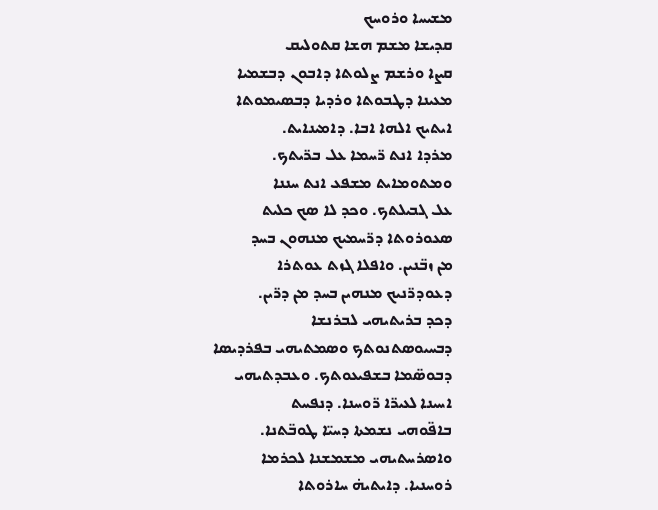ܡܫܝܚܐ ܘܪܘܚܟ
ܩܕܝܫܐ ܡܫܡ ܗܫܐ ܩܬܘܠܝܩ
ܩܨܐ ܘܪܫܡ ܨܠܘܬܐ ܕܐܒܘܢ ܕܒܫܡܝܐ
ܡܥܝܢܐ ܕܛܒܘܬܐ ܘܪܕܝܐ ܕܒܣܝܡܘܬܐ
ܐܝܬܝܟ ܐܠܗܐ ܐܒܐ. ܕܐܡܝܢܐܝܬ.
ܡܪܕܐ ܐܢܬ ܪ̈ܚܡܐ ܥܠ ܒܪ̈ܝܬܟ.
ܘܡܬܘܡܐܝܬ ܡܫܦܥ ܐܢܬ ܚܢܢܐ
ܥܠ ܓܒܝܠܬܟ. ܘܟܕ ܠܐ ܣܟ ܟܠܝܬ
ܣܥܘܪܘܬܐ ܕܪ̈ܚܡܝܟ ܡܢܗܘܢ ܒܚܕ
ܡܢ ܙܒ̈ܢܝܢ. ܘܐܦܠܐ ܓܙܬ ܥܘܬܪܐ
ܕܥܘܕܪ̈ܢܝܟ ܡܢܗܝܢ ܒܚܕ ܡܢ ܕܪ̈ܝܢ.
ܕܟܕ ܒܪܝܬܝܗܝ ܠܒܪܢܫܐ
ܕܒܚܝܘܣܬܢܘܬܟ ܘܣܡܬܝܗܝ ܒܦܪܕܝܣܐ
ܕܒܘܣ̈ܡܐ ܒܫܦܝܥܘܬܟ. ܘܥܒܕܬܝܗܝ
ܐܚܝܢܐ ܠܥܝܪ̈ܐ ܪ̈ܘܚܢܐ. ܕܢܦܚܬ
ܒܐܦ̈ܘܗܝ ܢܫܡܬܐ ܕܚܝ̈ܐ ܛܘܒ̈ܬܢܐ.
ܘܐܣܪܚܬܝܗܝ ܡܫܡܫܢܐ ܠܟܪܡܐ
ܪܘܚܢܝܐ. ܕܐܝܬܝܗ̇ ܚܐܪܘܬܐ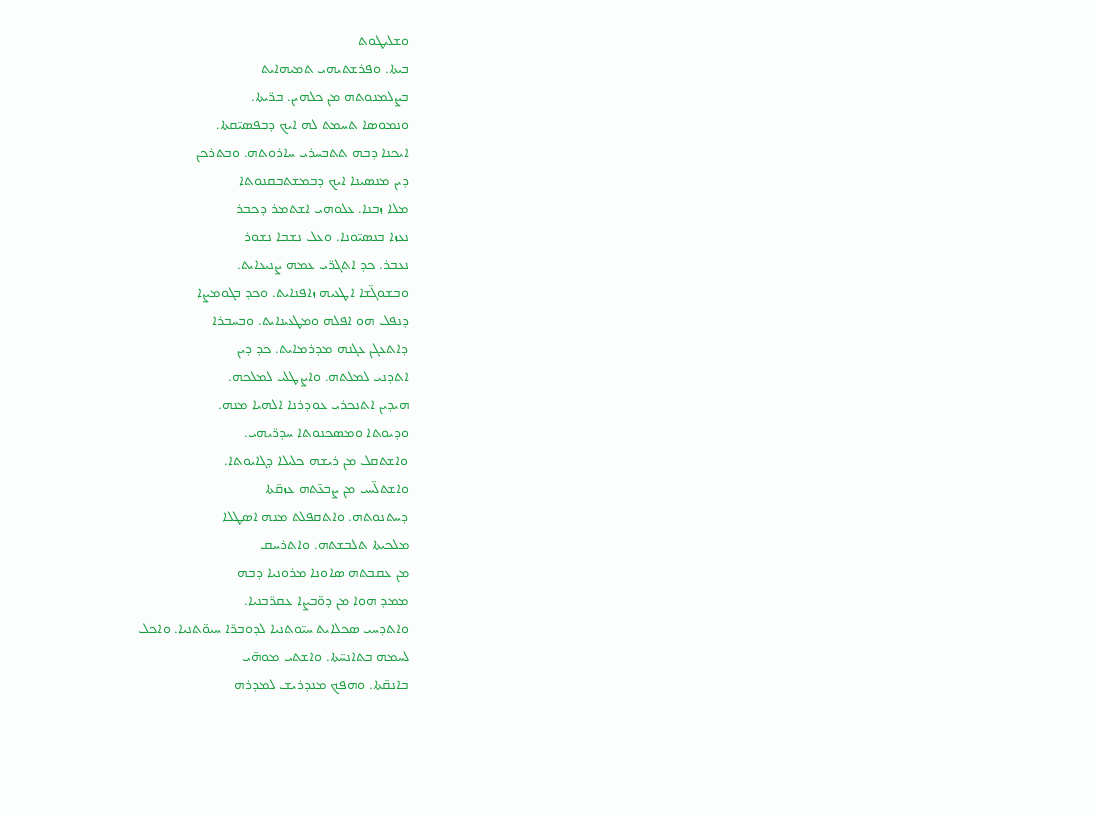ܘܫܠܝܛܘܬ
ܒܝܬܐ. ܘܦܪܫܬܝܗܝ ܬܡܝܗܐܝܬ
ܒܨܠܡܢܘܬܗ ܡܢ ܟܠܗܝܢ. ܒܪ̈ܝܬܐ.
ܘܢܡܘܣܐ ܬܚܡܬ ܠܗ ܐܝܟ ܕܒܦܣܝ̈ܩܬܐ.
ܐܝܟܢܐ ܕܒܗ ܬܬܒܚܪܝ ܚܐܪܘܬܗ. ܘܒܬܪܟܢ
ܕܝܢ ܡܢܣܝܢܐ ܐܝܟ ܕܒܡܫܬܒܩܢܘܬܐ
ܡܠܐ ܙܒܢܐ. ܥܠܘܗܝ ܐܫܬܡܪ ܕܟܒܪ
ܢܥܙܐ ܒܢܣܝ̈ܘܢܐ. ܘܥܠ ܢܫܒܐ ܢܫܘܪ
ܢܥܒܪ. ܟܕ ܐܬܓܪ̈ܝ ܥܡܗ ܨܢܝܥܐܝܬ.
ܘܒܫܘܓ̈ܫܐ ܐܛܥܝܗ ܙܐܦܢܐܝܬ. ܘܟܕ ܒܓܘܡܨܐ
ܕܢܦܠ ܗܘ ܐܦܠܗ ܘܡܛܥܝܢܐܝܬ. ܘܒܚܒܪܐ
ܕܐܬܥܓܢ ܥܓܢܗ ܡܕܪܡܐܝܬ. ܟܕ ܕܝܢ
ܐܬܕܢܝ ܠܡܠܬܗ. ܘܐܨܛܠܝ ܠܡܠܟܗ.
ܗܝܕܝܢ ܐܬܢܟܪܝ ܥܘܕܪܢܐ ܐܠܗܝܐ ܡܢܗ.
ܘܕܝܘܬܐ ܘܡܣܟܢܘܬܐ ܚܕܪ̈ܝܗܝ.
ܘܐܫܬܩܠ ܡܢ ܪܝܫܗ ܟܠܝܠܐ ܕܓܐܝܘܬܐ.
ܘܐܫܬܠ̈ܚܝ ܡܢ ܨܒܥ̈ܬܗ ܥܙܩ̈ܬܐ
ܕܚܬܢܘܬܗ. ܘܐܬܩܦܠܬ ܡܢܗ ܐܣܛܠܐ
ܡܠܟܝܬܐ ܬܠܒܫܬܗ. ܘܐܬܪܚܩ
ܡܢ ܥܩܒܬܗ ܣܐܘܢܐ ܡܪܘܢܝܐ ܕܒܗ
ܡܡܕ ܗܘܐ ܡܢ ܕܘ̈ܒܨܐ ܥܩܪ̈ܒܢܝܐ.
ܘܐܬܕܚܝ ܣܟܠܐܝܬ ܚܝ̈ܘܬܢܝܐ ܠܕܘܒܪ̈ܐ ܚܝܘ̈ܬܢܝܐ. ܘܐܟܠ
ܠܚܡܗ ܒܬܐܢܚ̈ܬܐ. ܘܐܫܬܝ ܡܘܗ̈ܝ
ܒܐܢܩ̈ܬܐ. ܘܗܦܟ ܡܢܕܪܝܫ ܠܡܕܪܗ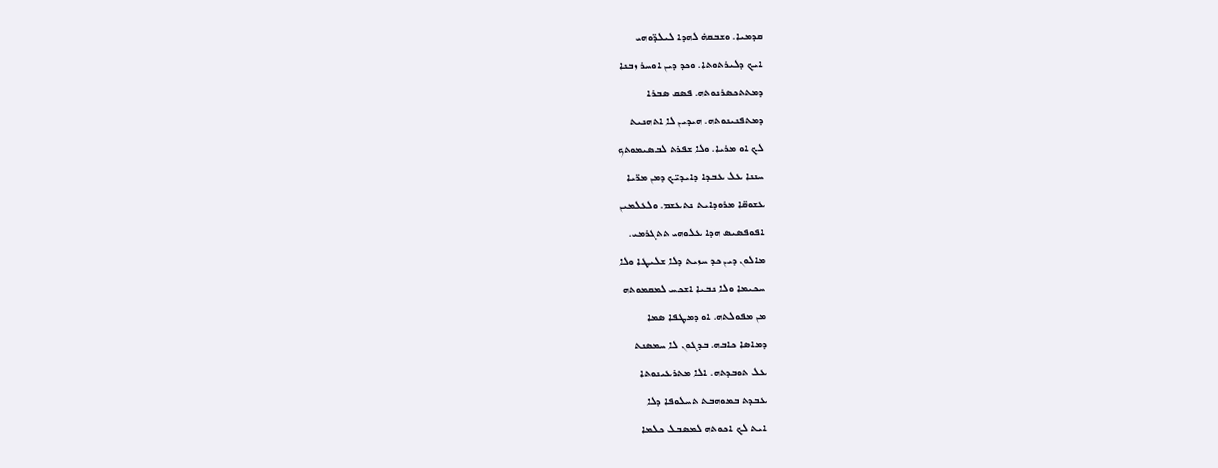ܩܕܡܝܐ. ܘܫܒܩܗ̇ ܠܗܕܐ ܠܝܠܕ̈ܘܗܝ
ܐܝܟ ܕܠܝܪܬܘܬܐ. ܘܟܕ ܕܝܢ ܐܘܚܪ ܙܒܢܐ
ܕܡܬܬܟܣܪܢܘܬܗ. ܦܣܩ ܣܒܪܐ
ܕܡܬܦܢܝܢܘܬܗ. ܗܝܕܝܢ ܠܐ ܐܬܗܢܝܬ
ܠܟ ܐܘ ܡܪܝܐ. ܘܠܐ ܫܦܪܬ ܠܒܣܝܡܘܬܟ
ܚܢܢܐ ܥܠ ܥܒܕܐ ܕܐܝܕܝ̈ܟ ܕܡܢ ܡܪ̈ܝܐ
ܥܫܘܩ̈ܐ ܡܪܘܕܐܝܬ ܢܬܥܫܡ. ܘܠܥܠܡܝܢ
ܐܦܘܦܣܝܣ ܗܕܐ ܥܠܘܗܝ ܬܬܓܪܡܝ.
ܡܐܠܘܢ ܕܝܢ ܟܕ ܚܙܝܬ ܕܠܐ ܫܠܝܛܐ ܘܠܐ
ܚܟܝܡܐ ܘܠܐ ܢܒܝܐ ܐܫܟܚ ܠܡܩܡܘܬܗ
ܡܢ ܡܦܘܠܬܗ. ܐܘ ܕܡܛܦܐ ܣܡܐ
ܕܡܐܣܐ ܟܐܒܗ. ܒܕܓܘܢ ܠܐ ܚܡܣܢܬ
ܥܠ ܬܘܒܕܬܗ. ܐܠܐ ܡܬܪܥܝܢܘܬܐ
ܥܒܕܬ ܒܡܘܗܒܬ ܬܚܠܘܦܐ ܕܠܐ
ܐܝܬ ܠܟ ܐܟܘܬܗ ܠܡܣܒܠ ܟܠܡܐ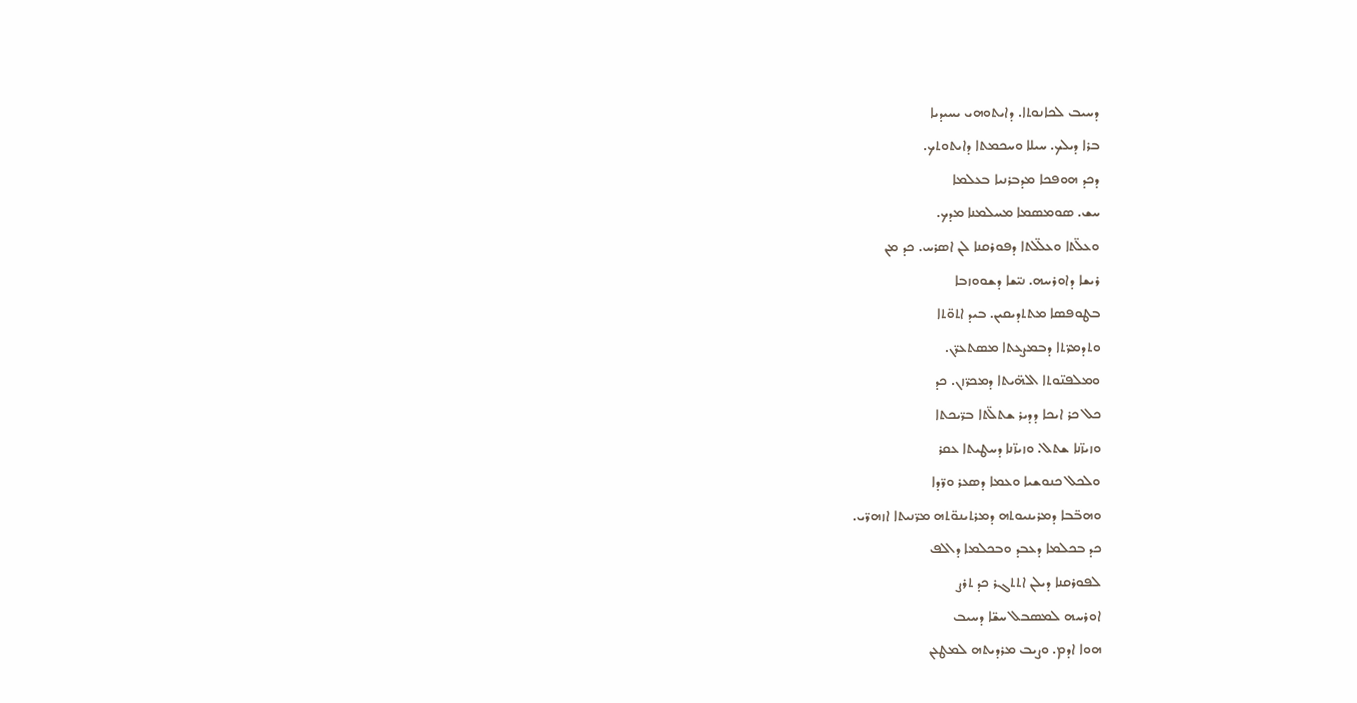ܕܚܝܒ ܠܟܐܢܘܬܐ. ܕܐܝܬܘܗܝ ܝܚܝܕܝܐ
ܒܪܐ ܕܝܠܟ. ܚܝܠܐ ܘܚܟܡܬܐ ܕܐܝܬܘܬܟ.
ܕܟܕ ܗܘܦܟܐ ܡܕܒܪܢܝܐ ܒܥܠܡܐ
ܚܫ. ܣܘܡܣܡܐ ܡܚܠܡܢܐ ܡܕܟ.
ܘܥܠ̈ܬܐ ܘܥܠ̈ܠܬܐ ܕܦܘܪܩܢܐ ܠܢ ܐܣܪܚ. ܟܕ ܡܢ
ܪܝܫܐ ܕܐܘܪܚܗ. ܢܝ̈ܫܐ ܕܫܘܘܙܒܐ
ܒܛܘܦܣܐ ܡܬܬܕܝܩܝܢ. ܒܝܕ ܐܬܘ̈ܬܐ
ܘܬܕܡܪ̈ܬܐ ܕܒܡܨܥܬܐ ܡܣܬܥܪ̈ܢ.
ܘܡܠܦܢ̈ܘܬܐ ܐܠܗ̈ܝܬܐ ܕܡܟܪ̈ܙܢ. ܟܕ
ܟܠ ܟܪ ܐܝܟܐ ܕܕܝܪ ܫܬܠ̈ܬܐ ܒܪ̈ܝܟܬܐ
ܘܙܝܙ̈ܢܐ ܫܬܠ. ܘܙܝܙ̈ܢܐ ܕܚܛܝܬܐ ܥܩܪ
ܘܠܟܠ ܟܢܘܫܝܐ ܘܥܡܐ ܕܣܥܪ ܘܪ̈ܕܐ
ܘܗܒ̈ܒܐ ܕܡܪܝܢܝܘܬܗ ܕܡܪܬܝܢܘ̈ܬܗ ܡܪ̈ܢܝܬܐ ܐܙܗܪ̈ܝ.
ܟܕ ܒܟܠܡܐ ܕܥܒܕ ܘܒܟܠܡܐ ܕܐܠܦ
ܠܦܘܪܩܢܐ ܕܝܠܢ ܐܬܬܓܪ ܟܕ ܬܪܨ
ܐܘܪܚܗ ܠܡܣܒܠ ܚܫ̈ܐ ܕܚܝܒ
ܗܘܐ ܐܕܡ. ܘܨܝܒ ܡܪܕܝܬܗ ܠܡܛܥܢ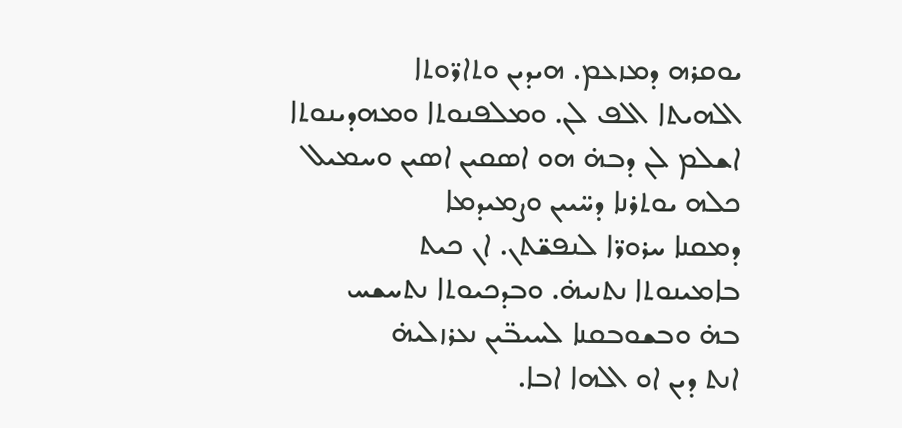ܝܘܩܪܗ ܕܡܙܥܡ. ܗܝܕܝܢ ܘܬܐܪ̈ܘܬܐ
ܐܠܗܝܬܐ ܐܠܦ ܠܢ. ܘܡܠܦܢܘܬܐ ܘܡܗܕܝܢܘܬܐ
ܐܫܠܡ ܠܢ ܕܒܗ̇ ܗܘ ܐܣܩܝܢ ܐܣܝܢ ܘܚܡܝܠ
ܟܠܗ ܝܘܬܪܢܐ ܕܚ̈ܝܝܢ ܘܨܡܝܕܡܐ
ܕܡܩܢܐ ܚܪܘܪ̈ܐ ܠܢܦܫ̈ܬܢ. ܐܢ ܟܝܬ
ܒܐܡܝܢܘܬܐ ܢܬܢܝܗ̇. ܘܒܕܟܝܘܬܐ ܢܬܚܫܚ
ܒܗ̇ ܘܒܫܘܒܩܢܐ ܠܚܝܒ̈ܝܢ ܢܥܪܙܠܝܗ̇
ܐܢܬ ܕܝܢ ܐܘ ܐܠܗܐ ܐܒܐ.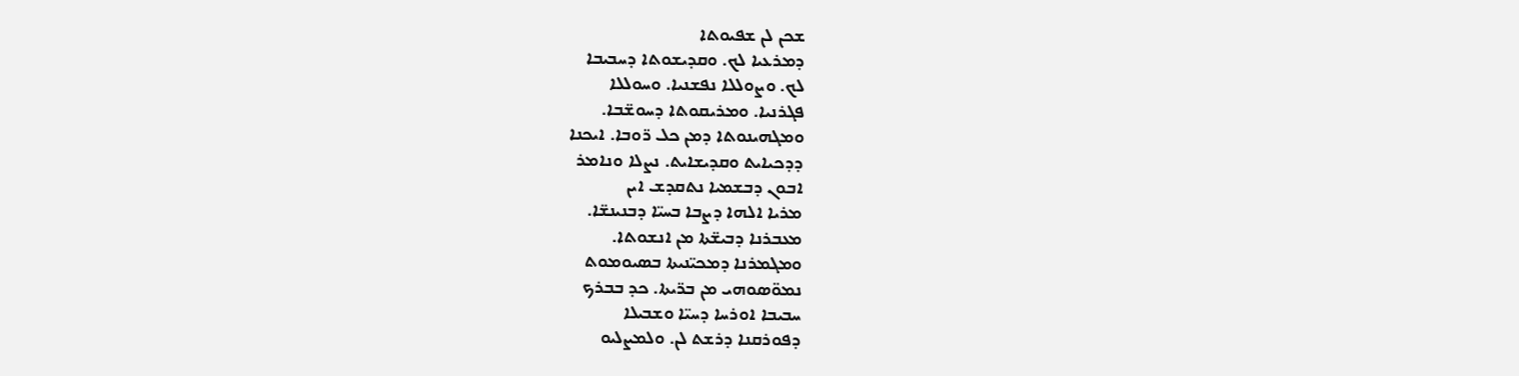ܫܟܢ ܠܢ ܫܦܝܘܬܐ
ܕܡܪܥܝܐ ܠܟ. ܘܩܕܝܫܘܬܐ ܕܚܒܝܒܐ
ܠܟ. ܘܨܘܠܠܐ ܢܦܫܢܝܐ. ܘܚܘܠܠܐ
ܦܓܪܢܝܐ. ܘܡܪܝܩܘܬܐ ܕܚܘܫ̈ܒܐ.
ܘܡܓܗܝܢܘܬܐ ܕܡܢ ܟܠ ܪ̈ܘܒܐ. ܐܝܟܢܐ
ܕܕܟܝܐܝܬ ܘܩܕܝܫܐܝܬ. ܢܨܠܐ ܘܢܐܡܪ
ܐܒܘܢ ܕܒܫܡܝܐ ܢܬܩܕܫ ܐܝܢ
ܡܪܝܐ ܐܠܗܐ ܕܨܒܐ ܒܚܝ̈ܐ ܕܒܢܝܢܫ̈ܐ.
ܡܥܒܪܢܐ ܕܒܝܫ̈ܬܐ ܡܢ ܐܢܫܘܬܐ.
ܘܡܓܡܪܢܐ ܕܡܟܝ̈ܢܝܬܐ ܒܣܝܘܡܘܬ
ܢܡܘ̈ܣܘܗܝ ܡܢ ܒܪ̈ܝܬܐ. ܟܕ ܒܒܪܟ
ܚܒܝܒܐ ܐܘܪܚܐ ܕܚܝ̈ܐ ܘܫܒܝܠܐ
ܕܦܘܪܩܢܐ ܕܪܫܬ ܠܢ. ܘܠܡܨܠܝܘ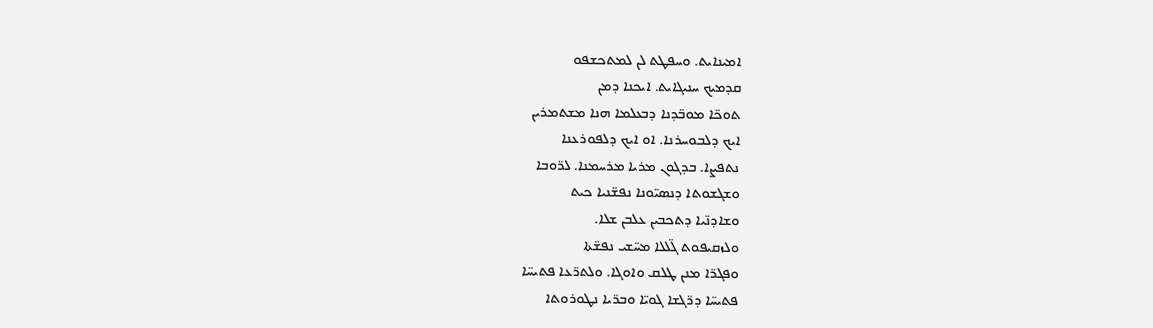ܐܡܝܢܐܝܬ. ܘܚܦܛܬ ܠܢ ܠܡܬܟܫܦܘ
ܩܕܡܝܟ ܚܢܝܓܐܝܬ. ܐܝܟܢܐ ܕܡܢ
ܬܘܟ̈ܐ ܡܘܒ̈ܕܢܐ ܕܒܥܠܡܐ ܗܢܐ ܡܫܬܡܪܝܢ
ܐܝܟ ܕܠܒܘܚܪܢܐ. ܐܘ ܐܝܟ ܕܠܦܘܪܥܢܐ
ܢܬܦܨܐ. ܒܕܓܘܢ ܡܪܝܐ ܡܪܚܡܢܐ. ܠܪ̈ܘܒܐ
ܘܫܓܫܘܬܐ ܕܢܣܝ̈ܘܢܐ ܢܦܫ̈ܢܝܐ ܟܝܬ
ܘܫܐܕܢ̈ܝܐ ܕܬܟܒܝܢ ܥܠܒܢ ܫܠܐ.
ܘܠܙܩܝܦܘܬ ܓ̈ܠܠܐ ܡܚ̈ܫܝ ܢܦܫ̈ܬܐ
ܘܦܓܪ̈ܐ ܡܢܢ ܛܠܩ ܘܐܘܓܐ. ܘܠܬܪ̈ܥܐ ܦܬܝܚ̈ܐ
ܦܬܝܚ̈ܐ ܕܪ̈ܓܫܐ ܓܘܝ̈ܐ ܘܒܪ̈ܝܐ ܢܛܘܪܘܬܐ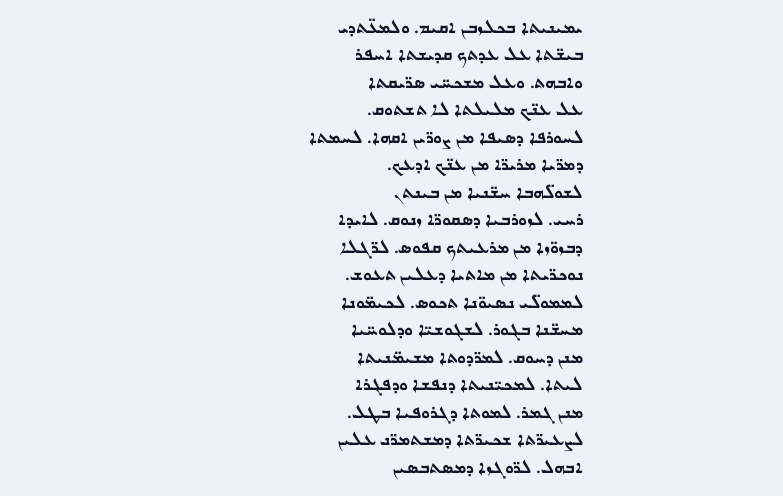ܝܡܝܢܝܬܐ ܒܟܠܙܒܢ ܐܩܝܡ. ܘܠܡܥ̈ܬܕܝ
ܒܝܫ̈ܬܐ ܥܠ ܥܕܬܟ ܩܕܝܫܬܐ ܐܚܦܪ
ܘܐܒܗܬ. ܘܥܠ ܡܫܟܚ̈ܝ ܣܪ̈ܝܩܬܐ
ܥܠ ܥܢ̈ܟ ܡܠܝܠܬܐ ܠܐ ܬܫܬܘܩ.
ܠܚܘܪܦܐ ܕܣܝܦܐ ܡܢ ܨܘܪ̈ܝܢ ܐܩܗܐ. ܠܚܡܬܐ
ܕܡܪ̈ܝܐ ܡܪܝܪ̈ܐ ܡܢ ܥܢ̈ܟ ܐܕܥܟ.
ܠܫܘܠ̈ܗܒܐ ܚܫ̈ܢܝܐ ܡܢ ܒܝܢܬܢ
ܪܚܝ. ܠܙܘܪܒܝܐ ܕܣܩܘܪ̈ܐ ܙܢܘܩ. ܠܐܝܕܐ
ܕܒܙܘ̈ܙܐ ܡܢ ܡܪܥܝܬܟ ܩܦܘܣ. ܠܪ̈ܓܠܐ
ܢܘܟܪ̈ܝܬܐ ܡܢ ܡܐܬܝܐ ܕܥܠܝܢ ܬܥܘܫ.
ܠܡܡܘܠ̈ܝ ܢܣܝܘ̈ܢܐ ܬܟܘܣ. ܠܟܝܡ̈ܘܢܐ
ܡܚܫ̈ܢܐ ܒܓܘܪ. ܠܫܓܘܫܝ̈ܐ ܘܕܠܘܚ̈ܝܐ
ܡܢܢ ܕܚܘܩ. ܠܡܪ̈ܕܘܬܐ ܡܫܝܡ̈ܢܝܬܐ
ܠܝܬܐ. ܠܡܟܝ̈ܢܝܬܐ ܕܢܦܫܐ ܘܕܦܓܪܐ
ܡܢܢ ܓܡܪ. ܠܡܘܬܐ ܕܓܪܘܦܝܐ ܒܛܠ.
ܠܨܥܝܪ̈ܬܐ ܫܟܝܪ̈ܬܐ ܕܡܫܬܡܪ̈ܢ ܥܠܝܢ
ܐܒܗܠ. ܠܪ̈ܘܓܙܐ ܕܡܣܬܒܣܝܢ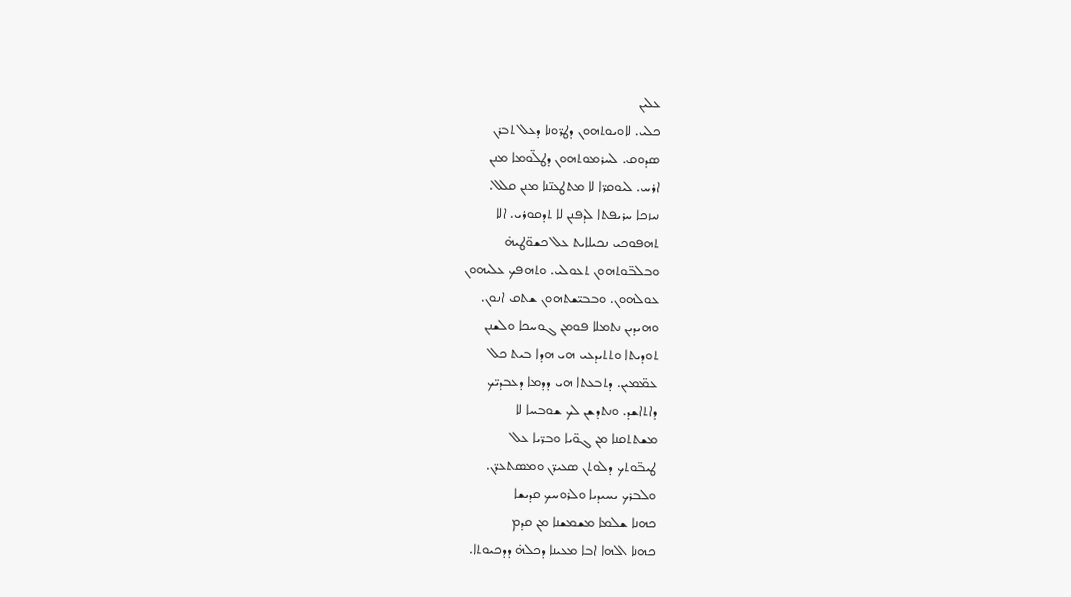ܥܠܝܢ
ܟܠܝ. ܠܐܘܝܘܬܗܘܢ ܕܛܪ̈ܘܢܐ ܕܥܠ ܬܒܪܢ
ܣܕܘܩ. ܠܚܪܡܘܬܗܘܢ ܕܛܠ̈ܘܡܐ ܡܢܢ
ܐܪܚ. ܠܝܘܩܪ̈ܐ ܠܐ ܡܬܛܥܢ̈ܢܐ ܡܢܢ ܩܠܠ.
ܢܝܙܟܐ ܚܪܝܦܬܐ ܠܕܦܢܢ ܠܐ ܬܕܩܘܪܝ. ܐܠܐ
ܬܗܦܘܟܝ ܢܟܝܠܐܝܬ ܥܠ ܟܫܘ̈ܛܝܗ̇
ܘܒܠܒ̈ܘܬܗܘܢ ܬܥܘܠܝ. ܘܬܗܦܟ ܥܠܝܗܘܢ
ܥܘܠܗܘܢ. ܘܒܒܝ̈ܫܬܗܘܢ ܫܬܩ ܐܢܘܢ.
ܘܗܝܕܝܢ ܢܬܡܠܐ ܦܘܡܢ ܓܘܚܟܐ ܘܠܫܢܢ
ܬܘܕܝܬܐ ܘܬܬܝܕܥܝ ܗܝ ܗܕܐ ܒܝܬ ܟܠ
ܥܡ̈ܡܝܢ. ܕܬܒܥܬܐ ܗܝ ܕܕܡܐ ܕܥܒܕܝ̈ܟ
ܕܐܬܐܫܕ. ܘܢܬܕܫܢ ܠܟ ܫܘܒܚܐ ܠܐ
ܡܫܬܬܩܢܐ ܡܢ ܓܘ̈ܝܐ ܘܒܪ̈ܝܐ ܥܠ
ܛܝܒ̈ܘܬܟ ܕܠܘܬܢ ܣܥܝܪ̈ܢ ܘܡܣܬܥܪ̈ܢ.
ܘܠܒܪܟ ܝܚܝܕܝܐ ܘܠܪܘܚܟ ܩܕܝܫܐ
ܟܗܢܐ ܫܠܡܐ ܡܫܡܫܢܐ ܡܢ ܩܕܡ
ܟܗܢܐ ܐܠܗܐ ܐܒܐ ܡܥܝܢܐ ܕܟܠܗ̇ ܕܕܟܝܘܬܐ.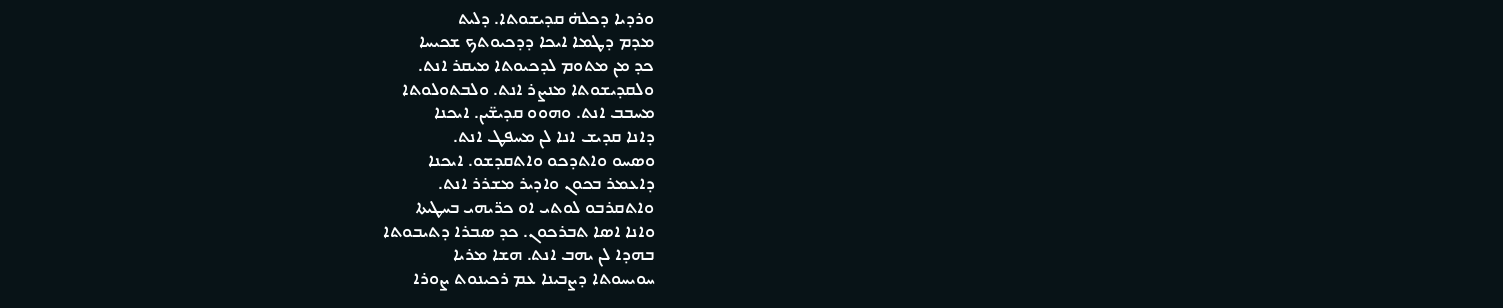ܘܪܕܝܐ ܕܟܠܗ̇ ܩܕܝܫܘܬܐ. ܕܠܝܬ
ܡܕܡ ܕܛܡܐ ܐܝܟܐ ܕܕܟܝܘܬܟ ܫܟܝܚܐ
ܟܕ ܡܢ ܡܬܘܡ ܠܕܟܝܘܬܐ ܡܝܩܪ ܐܢܬ.
ܘܠܩܕܝܫܘܬܐ ܡܢܨܪ ܐܢܬ. ܘܠܒܬܘܠܘܬܐ
ܡܚܒܒ ܐܢܬ. ܘܗܘܘ ܩܕܝܫ̈ܝܢ. ܐܝܟܢܐ
ܕܐܢܐ ܩܕܝܫ ܐܢܐ ܠܢ ܡܚܦܛ ܐܢܬ.
ܘܣܚܘ ܘܐܬܕܟܘ ܘܐܬܩܕܫܘ. ܐܝܟܢܐ
ܕܐܥܡܪ ܒܟܘܢ ܘܐܕܝܪ ܡܫܪܪ ܐܢܬ.
ܘܐܬܩܪܒܘ ܠܘܬܝ ܐܘ ܟܪ̈ܝܗܝ ܒܚܛܝܬܐ
ܘܐܢܐ ܐܣܐ ܬܒܪܟܘܢ. ܟܕ ܣܒܪܐ ܕܬܝܒܘܬܐ
ܒܗܕܐ ܠܢ ܝܗܒ ܐܢܬ. ܗܫܐ ܡܪܝܐ
ܚܘܝܚܘܬܐ ܕܨܒܝܢܐ ܥܡ ܪܟܝܢܘܬ ܨܘܪܐ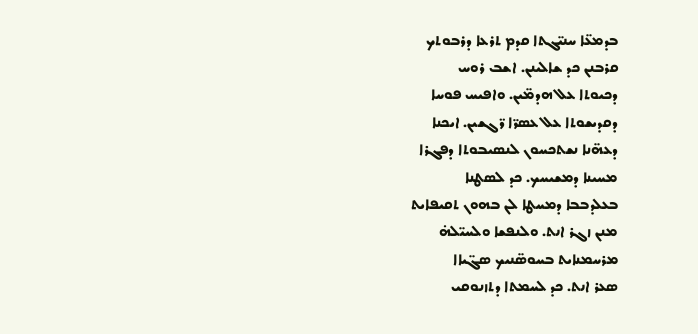ܒܕܡܥ̈ܐ ܚܢܝ̈ܓܬܐ ܩܕܡ ܬܪܥܐ ܕܪܒܘܬܟ
ܩܪܒܢܢ ܟܕ ܫܐܠܝܢܢ. ܐܫܒ ܪܘܚ
ܕܟܝܘܬܐ ܥܠ ܗܕܡ̈ܝܢ. ܘܐܦܝܚ ܦܘܚܐ
ܕܩܕܝܫܘܬܐ ܥܠ ܥܣܪ̈ܐ ܪ̈ܓܫܝܢ. ܐܝܟܢܐ
ܕܥܗ̈ܢܐ ܢܫܬܟܚܘܢ ܠܢܣܝܒܘܬܐ ܕܦܓܪܐ
ܡܚܝܢܐ ܕܡܫܝܚܟ. ܟܕ ܠܣܛܢܐ
ܒܥܠܕܒܒܐ ܕܡܚܛܐ ܠܢ ܒܗܘܢ ܬܩܝܦܐܝܬ
ܡܢܢ ܙܓܪ ܐܢܬ. ܘܠܢܦܫܐ ܘܠܚܝ̈ܠܗ̇
ܡܪܚܡܢܐܝܬ ܒܚܘܣ̈ܢܝܟ ܣܓ̈ܝܐܐ
ܣܥܪ ܐܢܬ. ܟܕ ܠܚܡܬܐ ܕܬܙܢܘܩܝ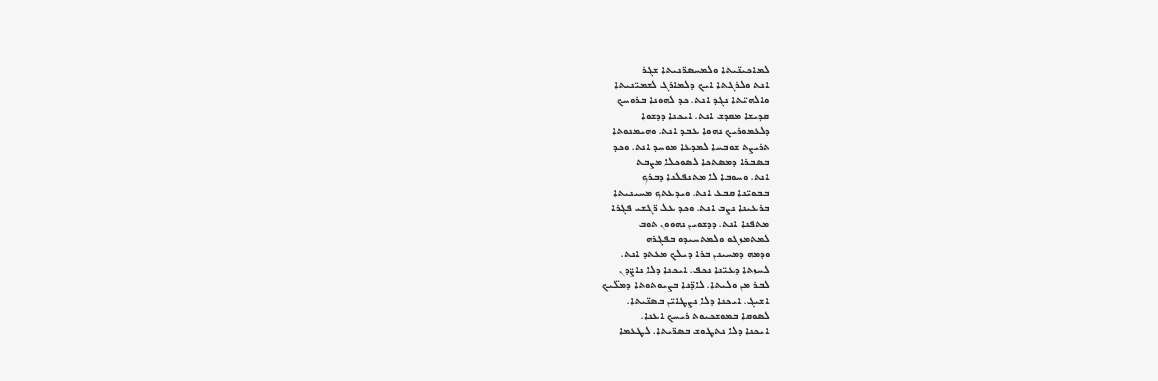ܠܡܐܟܝܢ̈ܝܬܐ ܘܠܡܚܣܪ̈ܢܝܬܐ ܫܓܪ
ܐܢܬ ܘܠܪܓܬܐ ܐܝܟ ܕܠܡܐܪܓ ܠܫܡܝ̈ܢܝܬܐ
ܘܐܠܗܝ̈ܬܐ ܢܓܕ ܐܢܬ. ܟܕ ܠܗܘܢܐ ܒܪܘܚܟ
ܩܕܝܫܐ ܡܩܕܫ ܐܢܬ. ܐܝܟܢܐ ܕܕܫܘܐ
ܕܠܥܡܘܪܝܟ ܢܗܘܐ ܥܒܕ ܐܢܬ. ܘܗܝܡܢܘܬܐ
ܬܪܝܨܬ ܫܘܒܚܐ ܠܡܕܥܐ ܡܘܚܕ ܐܢܬ. ܘܟܕ
ܒܣܒܪܐ ܕܡܣܬܟܐ ܠܣܘܟܠܐ ܡܨܒܬ
ܐܢܬ. ܘܚܘܒܐ ܠܐ ܡܬܢܦܠܢܐ ܕܒܪܟ
ܒܒܘܝ̈ܢܐ ܩܒܥ ܐܢܬ. ܘܝܕܥܬܟ ܡܚܝܢܝܬܐ
ܒܪܥܝܢܐ ܢܨܒ ܐܢܬ. ܘܟܕ ܥܠ ܪ̈ܓܫܝ ܦܓܪܐ
ܡܬܦܢܐ ܐܢܬ. ܕܕܫܘܝܢ ܢܗܘܘܢ ܬܘܒ
ܠܡܬܡܙܓܘ ܘܠܡܬܚܝܕܘ ܒܦܓܪܗ
ܘܕܡܗ ܕܡܚܝܢܢ ܒܪܐ ܕܝܠܟ ܡܥܬܕ ܐܢܬ.
ܠܚܙܬܐ ܕܥܝ̈ܢܐ ܢܟܦ. ܐܝܟܢܐ ܕܠܐ ܢܐܨ̈ܕܢ
ܠܒܪ ܡܢ ܘܠܝܬܐ. ܠܐܕ̈ܢܐ ܒܨܝܘܬܘܬܐ ܕܡܠ̈ܝܟ
ܐܫܝܓ. ܐܝܟܢܐ ܕܠܐ ܢܨܛܐܝ̈ܢ ܒܣܢ̈ܝܬܐ.
ܠܣܘܩܐ ܒܡܘܫܟܝܘܬ ܪܝܚܟ ܐܥܢܐ.
ܐܝܟܢܐ ܕܠܐ ܢܬܛܘܫ ܒܣܪ̈ܝܬܐ. ܠܛܥܡܐ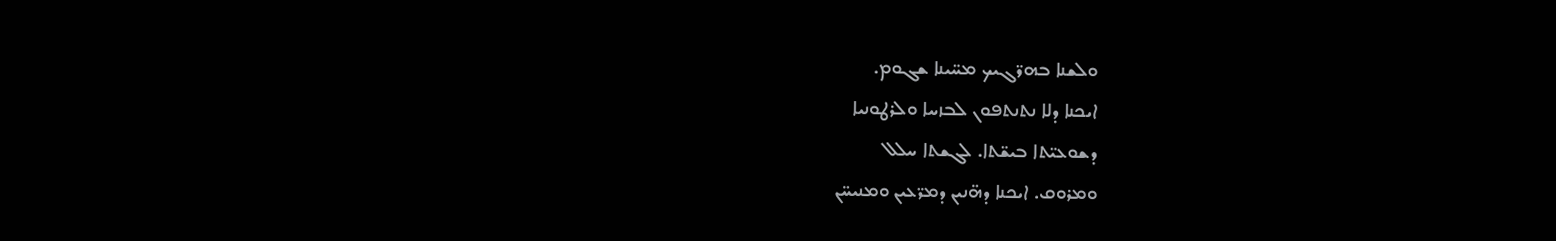ܘܠܫܢܐ ܒܗܪ̈ܓܝܟ ܡܚ̈ܝܢܐ ܫܓܘܡ.
ܐܝܟܢܐ ܕܠܐ ܢܬܢܬܦܘܢ ܠܒܙܚܐ ܘܠܪܛܘܢܝܐ
ܕܫܘܥܝ̈ܬܐ ܒܝܫ̈ܬܐ. ܠܓܫܬܐ ܚܠܠ
ܘܡܪܘܩ. ܐܝܟܢܐ ܕܗ̈ܢܝܢ ܕܡܪ̈ܥܝܢ ܘܡܢܝܚ̈ܢ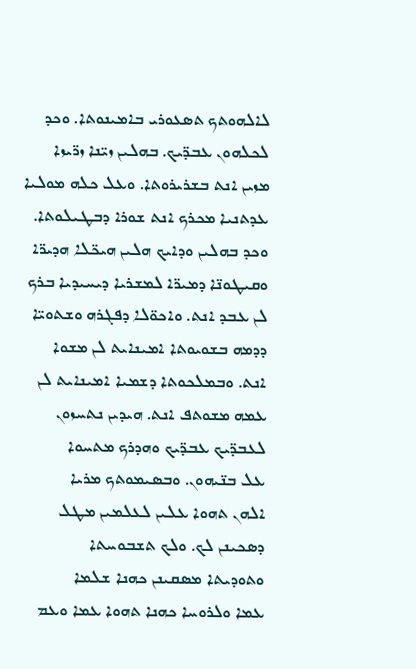ܠܐܠܗܘܬܟ ܬܣܥܘܪܝ ܒܐܡܝܢܘܬܐ. ܘܟܕ
ܠܟܠܗܘܢ ܥܒܕ̈ܝܟ. ܒܗܠܝܢ ܙܝ̈ܢܐ ܙܪ̈ܝܙܐ
ܡܙܝܢ ܐܢܬ ܒܫܪܝܪܘܬܐ. ܘܥܠ ܟܠܗ ܡܘܠܝܐ
ܥܕܬܢܝܐ ܡܟܪܟ ܐܢܬ ܫܘܪܐ ܕܒܛܝܠܘܬܐ.
ܘܟܕ ܒܗܠܝܢ ܘܕܐܝܟ ܗܠܝܢ ܗܝܟ̈ܠܐ ܗܕܝܪ̈ܐ
ܘܩܝܛܘܢ̈ܐ ܕܡܝܪ̈ܐ ܠܡܫܪܝܐ ܕܝܚܝܕܝܐ ܒܪܟ
ܠܢ ܥܒܕ ܐܢܬ. ܘܐܟܘ̈ܠܐ ܕܦܓܪܗ ܘܫܬܘܝ̈ܐ
ܕܕܡܗ ܒܫܘܝܘܬܐ ܐܡܝܢܐܝܬ ܠܢ ܡܫܘܐ
ܐܢܬ. ܘܒܡܠܟܘܬܐ ܕܫܡܝܐ ܐܡܝܢܐܝܬ ܠܢ
ܥܡܗ ܡܫܘܬܦ ܐܢܬ. ܗܝܕܝܢ ܢܬܚܙܘܢ
ܠܥܒܕ̈ܝܟ ܥܒܕ̈ܝܟ ܘܗܕܪܟ ܡܬܚܘܐ
ܥܠ ܒܢ̈ܝܗܘܢ. ܘܒܣܝܡܘܬܟ ܡܪܝܐ
ܐܠܗܢ ܬܗܘܐ ܥܠܝܢ ܠܥܠܡܝܢ ܡܛܠ
ܕܣܟܝܢܢ ܠܟ. ܘܠܟ ܬܫܒܘܚܬܐ
ܘܬܘܕܝܬܐ ܡܣܩܝܢܢ ܟܗܢܐ ܫܠܡܐ
ܥܡܐ ܘܠܪܘܚܐ ܟܗܢܐ ܬܗܘܐ ܥܡܐ ܘܥܡ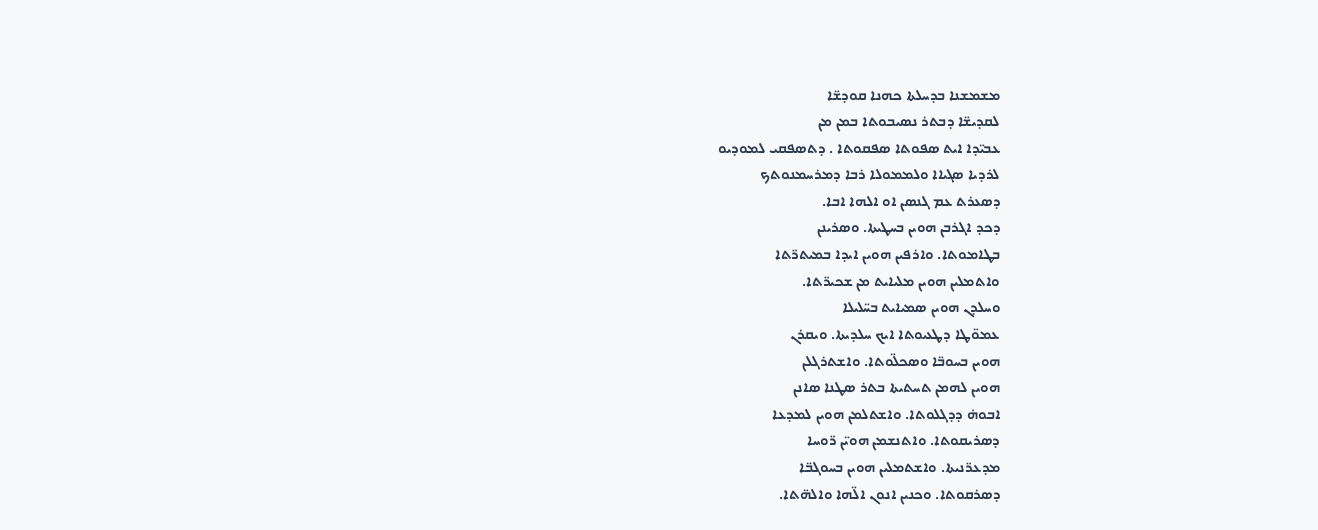ܡܫܡܫܢܐ ܒܕܚܠܬܐ ܟܗܢܐ ܩܘܕܫ̈ܐ
ܠܩܕܝܫ̈ܐ ܕܒܬܪ ܢܣܝܒܘܬܐ ܒܡܢ ܡܢ
ܥܒܝ̈ܕܐ ܐܝܬ ܣܦܘܬܐ ܣܦܩܘܬܐ . ܕܬܣܦܩܝ ܠܡܘܕܝܘ
ܠܪܕܝܐ ܣܓܝܐܐ ܘܠܡܡܘܠܐ ܪܒܐ ܕܡܪܚܡܢܘܬܟ
ܕܣܥܪܬ ܥܡ ܓܢܣܢ ܐܘ ܐܠܗܐ ܐܒܐ.
ܕܟܕ ܐܓܪܒܢ ܗܘܝܢ ܒܚܛܝܬܐ. ܘܣܪܝܢܢ
ܒܛܐܡܘܬܐ. ܘܐܪܦܝܢ ܗܘܝܢ ܐܝܕܐ ܒܡܝܬܪ̈ܬܐ
ܘܐܬܡܠܝܢ ܗܘܝܢ ܡܠܝܐܝܬ ܡܢ ܫܟܝܪ̈ܬܐ.
ܘܚܠܕܢ ܗܘܝܢ ܣܡܝܐܝܬ ܒܚ̈ܠܝܠܐ
ܥܡܘ̈ܛܐ ܕܛܥܝܘܬܐ ܐܝܟ ܚܠܕܝܬܐ. ܘܝܩܪܢ
ܗܘܝܢ ܒܚܘܒ̈ܐ ܘܣܟܠ̈ܘܬܐ. ܘܐܫܬܪܓܠܢ
ܗܘܝܢ ܠܗܡܢ ܬܚܬܝܬܐ ܒܬܪ ܣܛܢܐ ܣܐܢܢ
ܐܒܘܗ̇ ܕܕܓܠܘܬܐ. ܘܐܫܬܠܡܢ ܗܘܝܢ ܠܡܕܥܐ
ܕܣܪܝܩܘܬܐ. ܘܐܬܢܫܡܢ ܗܘܝ̈ܢ ܪ̈ܘܚܐ
ܡܕܥܪ̈ܢܝܬܐ. ܘܐܫܬܡܠܝܢ ܗܘܝܢ ܒܚܘܓܒ̈ܐ
ܕܣܪܩܘܬܐ. ܘܟܢܝܢ ܐܢܘܢ ܐܠ̈ܗܐ ܘܐܠܗ̈ܬܐ.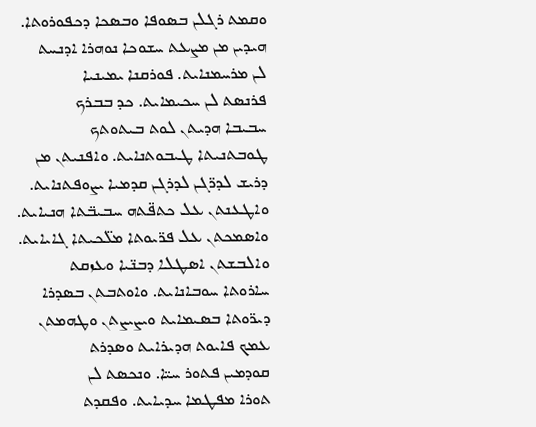ܘܩܡܬ ܪܓܠܢ ܒܣܘܦܐ ܘܒܣܟܐ ܕܟܦܘܪܘܬܐ.
ܗܝܕܝܢ ܡܢ ܡܨܥܬ ܚܫܘܟܐ ܢܘܗܪܐ ܐܕܢܚܬ
ܠܢ ܡܪܚܡܢܐܝܬ. ܦܘܪܩܢܐ ܝܡܝܢܝܐ
ܦܪܢܣܬ ܠܢ ܚܟܝܡܐܝܬ. ܟܕ ܒܒܪܟ
ܚܒܝܒܐ ܗܕܝܬܢ ܠܘܬ ܒܝܬܘܬܟ
ܛܘܒܬܢܝܬܐ ܛܝܒܘܬܢܐܝܬ. ܘܐܦܢܝܬܢ ܡܢ
ܕܪܝܫ ܠܕܪ̈ܓܢ ܠܕܪܓܢ ܩܕܡܝܐ ܝܨܘܦܬܢܐܝܬ.
ܘܐܛܥܢܬܢ ܥܠ ܟܬܦ̈ܬܗ ܚܒܝܒ̈ܬܐ ܗܢܝܐܝܬ.
ܘܐܣܡܟܬܢ ܥܠ ܦܪ̈ܝܘܬܐ ܡܠ̈ܟܝܬܐ ܓܐܝܐܝܬ.
ܘܐܠܒܫܬܢ ܐܣܛܠܐ ܕܒܢ̈ܝܐ ܘܥܙܩܬ
ܚܐܪܘܬܐ ܚܘܒܐܢܐܝܬ. ܘܐܘܬܒܬܢ ܒܣܕܪܐ
ܕܝܪ̈ܘܬܐ ܒܣܝܡܐܝܬ ܘܝܨܝܨܬܢ ܘܛܗܡܬܢ
ܥܡܟ ܦܐܝܘܬ ܗܕܝܪܐܝܬ ܘܣܕܪܬ
ܩܘܕܡܝܢ ܦܬܘܪ ܚܝ̈ܐ. ܘܢܟܣܬ ܠܢ
ܬܘܪܐ ܡܦܛܡܐ ܚܕܝܐܝܬ. ܘܦܩܕܬ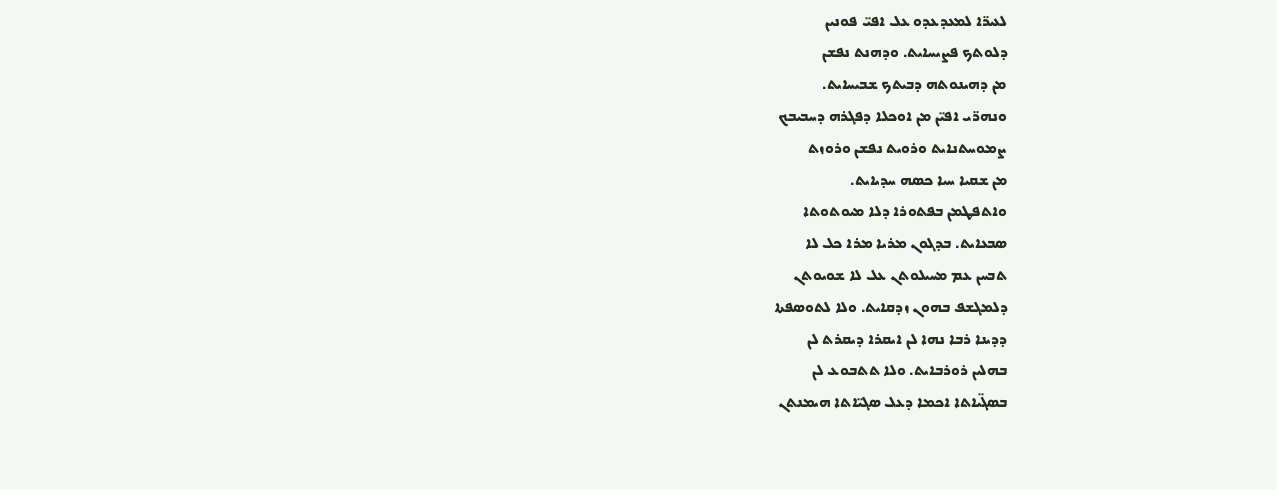ܠܥܝܪ̈ܐ ܠܡܥܕܥܕܘ ܥܠ ܐܦܝ̈ ܦܘܢܝܢ
ܕܠܘܬܟ ܦܨܝܚܐܝܬ. ܘܕܗܢܬ ܢܦܫܢ
ܡܢ ܕܗܝܢܘܬܗ ܕܒܝܬܟ ܫܒܝܚܐܝܬ.
ܘܢܗܪ̈ܝ ܐܦܝ̈ܢ ܡܢ ܐܘܟܠܐ ܕܦܓܪܗ ܕܚܒܝܒܟ
ܨܡܘܚܬܢܐܝܬ ܘܪܘܝܬ ܢܦܫܢ ܘܪܘܙܬ
ܡܢ ܫܩܝܐ ܚܝܐ ܟܣܗ ܚܕܝܐܝܬ.
ܘܐܬܦܛܡܢ ܒܦܬܘܪܐ ܕܠܐ ܡܝܘܬܘܬܐ
ܣܒܥܐܝܬ. ܒܕܓܘܢ ܡܪܝܐ ܡܪܐ ܟܠ ܠܐ
ܬܒܚܢ ܥܡ ܡܚܝܠܘܬܢ ܥܠ ܠܐ ܫܘܝܘܬܢ
ܕܠܡܓܫܦ ܒܗܘܢ ܙܕܩܐܝܬ. ܘܠܐ ܠܬܘܣܦܬܐ
ܕܕܝܢܐ ܪܒܐ ܢܗܐ ܠܢ ܐܝܩܪܐ ܕܝܩܪܬ ܠܢ
ܒܗܠܝܢ ܪܘܪܒܐܝܬ. ܘܠܐ ܬܬܒܘܥ ܠܢ
ܒܣܓ̈ܝܐܬܐ ܐܟܡܐ ܕܥܠ ܣܓܝ̈ܐܬܐ ܗܝܡܢܬܢ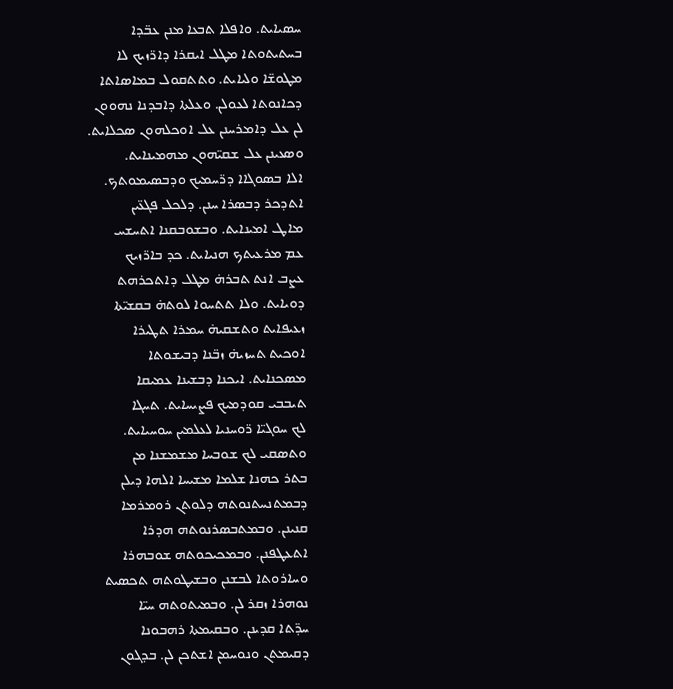ܚܣܝܐܝܬ. ܘܐܦܠܐ ܬܒܥܐ ܡܢܢ ܥܒ̈ܕܐ
ܒܚܬܝܬܘܬܐ ܡܛܠ ܐܝܩܪܐ ܕܐܪ̈ܙܝܟ ܠܐ
ܡܛܘܫ̈ܐ ܘܠܝܐܝܬ. ܘܬܬܩܘܠ ܒܡܐܣܐܬܐ
ܕܟܐܢܘܬܐ ܠܥܘܠܢ. ܘܥܠܬܐ ܕܐܒܕܢܐ ܢܗܘܘܢ
ܠܢ ܥܠ ܕܐܡܪܚܢܢ ܥܠ ܐܘܟܠܗܘܢ ܣܟܠܐܝܬ.
ܘܣܥܝܢܢ ܥܠ ܫܩܝ̈ܗܘܢ ܡܗܡܝܢܐܝܬ.
ܐܠܐ ܒܣܘܓܐܐ ܕܪ̈ܚܡܝܟ ܘܕܒܣܝܡܘܬܟ.
ܐܬܕܟܪ ܕܒܣܪܐ ܚܢܢ. ܕܠܟܠ ܦܓܥ̈ܝܢ
ܡܐܛ ܐܡܝܢܐܝܬ. ܘܒܫܘܒܩܢܐ ܐܬܚܫܚ
ܥܡ ܡܪܥܝܬܟ ܗܢܝܐܝܬ. ܟܕ ܒܐܪ̈ܙܝܟ
ܥܨܒ ܐܢܬ ܬܒܪܗ̇ ܡܛܠ ܕܐܬܟܪܗܬ
ܕܘܝܐܝܬ. ܘܠܐ ܬܬܚܘܐ ܠܘܬܗ̇ ܒܩܫܝ̈ܬܐ
ܙܥܝܦܐܝܬ ܘܬܫܩܝܗ̇ ܚܡܪܐ ܬܛܝܪܐ
ܐܘܟܝܬ ܬܚܙܝܗ̇ ܙܒ̈ܢܐ ܕܒܝܫܘܬܐ
ܡܣܟܢܐܝܬ. ܐܝܟܢܐ ܕܒܫܝܢܐ ܥܡܝܩܐ
ܬܝܒܒܝ ܩܘܕܡܝܟ ܦܨܝܚܐܝܬ. ܬܚܓܐ
ܠܟ ܚܘܓܝ̈ܐ ܪ̈ܘܚܢܝܐ ܠܥܠܡܝܢ ܚܘܚܝܐܝܬ.
ܘܬܣܩܝ ܠܟ ܫܘܒܚܐ ܡܫܡܫܢܐ ܡܢ
ܒܬܪ ܟܗܢܐ ܫܠܡܐ ܡܫܝܚܐ ܐܠܗܐ ܕܝܠܢ
ܕܒܡܬܢܚܬܢܘܬܗ ܕܠܘܬܢ ܪܘܡܪܡܐ
ܩܢܝܢܢ. ܘܒܡܬܒܣܪܢܘܬܗ ܗܕܪܐ
ܐܬܥܛܦܢܢ. ܘܒܡܟܝܟܘܬܗ ܫܘܒܗܪܐ
ܘܚܐܪܘܬܐ ܠܒܫܢܢ ܘܒܫܝܛܘܬܗ ܬܟܣܝܬ
ܢܘܗܪܐ ܙܩܪ ܠܢ. ܘܒܡܝܬܘܬܗ ܚܝ̈ܐ
ܚܕ̈ܬܐ ܩܕܝܢܢ. ܘܒܩܝܡܬܐ ܪܗܒܘܢܐ
ܕܩܝܡܬܢ ܘܢܘܚܡܢ ܐܫܬܟܢ ܠܢ. ܒܕܓܘܢ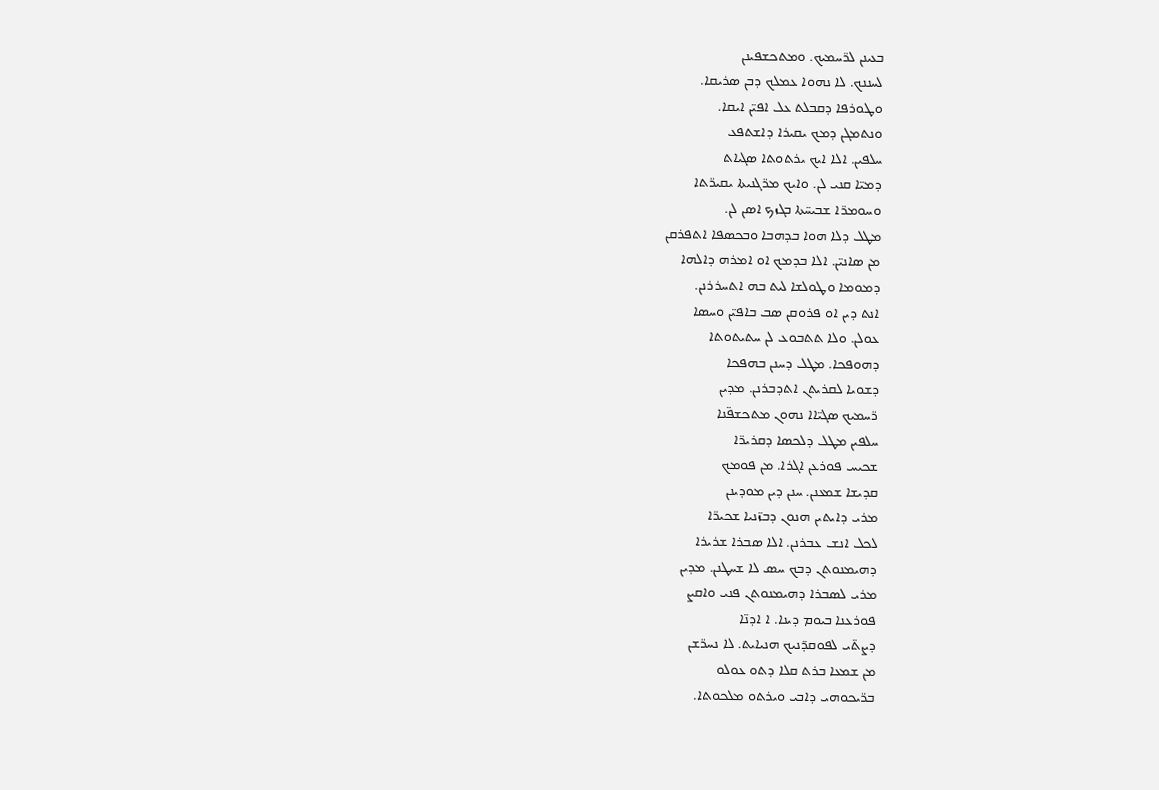ܒܥܝܢܢ ܠܪ̈ܚܡܝܟ. ܘܡܬܟܫܦܝܢܢ
ܠܚܢܢܟ. ܠܐ ܢܗܘܐ ܥܡܠܟ ܕܒܢ ܣܪܝܩܐ.
ܘܛܘܪܦܐ ܕܩܒܠܬ ܥܠ ܐܦܝ̈ܢ ܐܝܩܐ.
ܘܢܬܡܓܢ ܕܡܟ ܝܩܝܪܐ ܕܐܫܬܦܥ
ܚܠܦܝܢ. ܐܠܐ ܐܝܟ ܝܪܬܘܬܐ ܣܓܝܐܬ
ܕܡܝ̈ܐ ܩܢܝ ܠܢ. ܘܐܝܟ ܡܪ̈ܓܢܝܬܐ ܝܩܝܪ̈ܬܐ
ܘܚܘܡܪ̈ܐ ܫܒܝܚ̈ܬܐ ܒܓܙܟ ܐܣܢ ܠܢ.
ܡܛܠ ܕܠܐ ܗܘܐ ܒܕܗܒܐ ܘܒܟܣܦܐ ܐܬܦܪܩܢ
ܡܢ ܣܐܢܝ̈ܢ. ܐܠܐ ܒܕܡܟ ܐܘ ܐܡܪܗ ܕܐܠܗܐ
ܕܡܘܡܐ ܘܛܘܠܫܐ ܠܝܬ ܒܗ ܐܬܚܪܪܢܢ.
ܐܢܬ ܕܝܢ ܐܘ ܦܪܘܩܢ ܣܒ ܒܐܦܝ̈ܢ ܘܚܣܐ
ܥܘܠܢ. ܘܠܐ ܬܬܒܘܥ ܠܢ ܚܬܝܬܘܬܐ
ܕܗܘܦܟܐ. ܡܛܠ ܕܚܢܢ ܒܗܦܟܐ
ܕܫܘܝܐ ܠܩܪܝܬܢ ܐܬܕܒܪܢܢ. ܡܕܝܢ
ܪ̈ܚܡܝܟ ܣܓܝ̈ܐܐ ܢܗܘܢ ܡܬܟܫܦ̈ܢܐ
ܚܠܦܝܢ ܡܛܠ ܕܠܟܣܐ ܕܩܪܝܪ̈ܐ
ܫܟܝܚ ܦܘܪܥܢ ܐܓܪܐ. ܡܢ ܦܘܡܟ
ܩܕܝܫܐ ܫܡܥܢܢ. ܚܢܢ ܕܝܢ ܡܘܕܝܢܢ
ܡܪܝ ܕܐܝܬܝܢ ܗܢܘܢ ܕܒܙ̈ܢܝܐ ܫܟܝܪ̈ܐ
ܠܟܠ ܐܢܫ ܥܒܪܢܢ. ܐܠܐ ܣܒܪܐ ܫܪܝܪܐ
ܕܗܝܡܢܘܬܢ ܕܒܟ ܚܣ ܠܐ ܫܚܛܢܢ. ܡܕܝܢ
ܡܪܝ ܠܣܒܪܐ ܕܗܝܡܢܘܬܢ ܦܢܝ ܘܐܩܨ
ܦܘܪܥܢܐ ܒܝܘܡ ܕܝܢܐ. ܐ ܐܕܢ̈ܐ
ܕܨܬ̈ܝ ܠܦܘܩܕ̈ܢܝܟ ܗܢܝܐܝܬ. ܠܐ ܢܚܪ̈ܫܢ
ܡܢ ܫܡܥܐ ܒܪܬ ܩܠܐ ܕܬܘ ܥܘܠܘ
ܒܪ̈ܝܟܘܗܝ ܕܐܒܝ ܘܝܪܬܘ ܡܠܟܘܬܐ.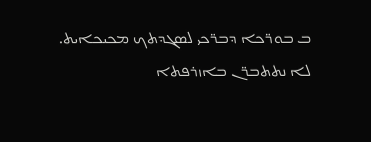ܒ ܒܘܪ̈ܟܐ ܕܒܪ̈ܟܝ ܠܣܓܕܬܟ ܡܟܝܟܐܝܬ.
ܠܐ ܢܬܬܒܪ̈ܢ ܒܐܙܪܦܬܐ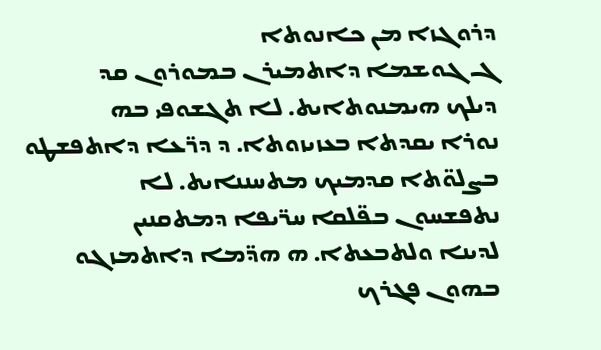ܕܪܘܓܙܐ ܡܢ ܟܐܢܘܬܐ
ܓ ܓܘܫܡܐ ܕܐܬܡܝܪܢ ܒܡܘܪܘܢ ܩܕ
ܕܝܠܟ ܗܝܡܢܘܬܐܝܬ. ܠܐ ܬܓܫܘܦܝ ܒܗ
ܢܘܪܐ ܝܩܕܬܐ ܒܥܙܝܙܘܬܐ. ܕ ܕܪ̈ܥܐ ܕܐܬܦܫܛܘ
ܒܨܠܘ̈ܬܐ ܩܕܡܝܟ ܡܬܚܢܢܐܝܬ. ܠܐ
ܢܬܦܫܚܘܢ ܒܦ̈ܠܩܐ ܚܪ̈ܝܦܐ ܕܡܬܩܢܝܢ
ܠܕܝܢܐ ܘܠܬܒܥܬܐ. ܗ ܗܕ̈ܡܐ ܕܐܬܡܙܓܘ
ܒܗܘܢ ܦܓܪܟ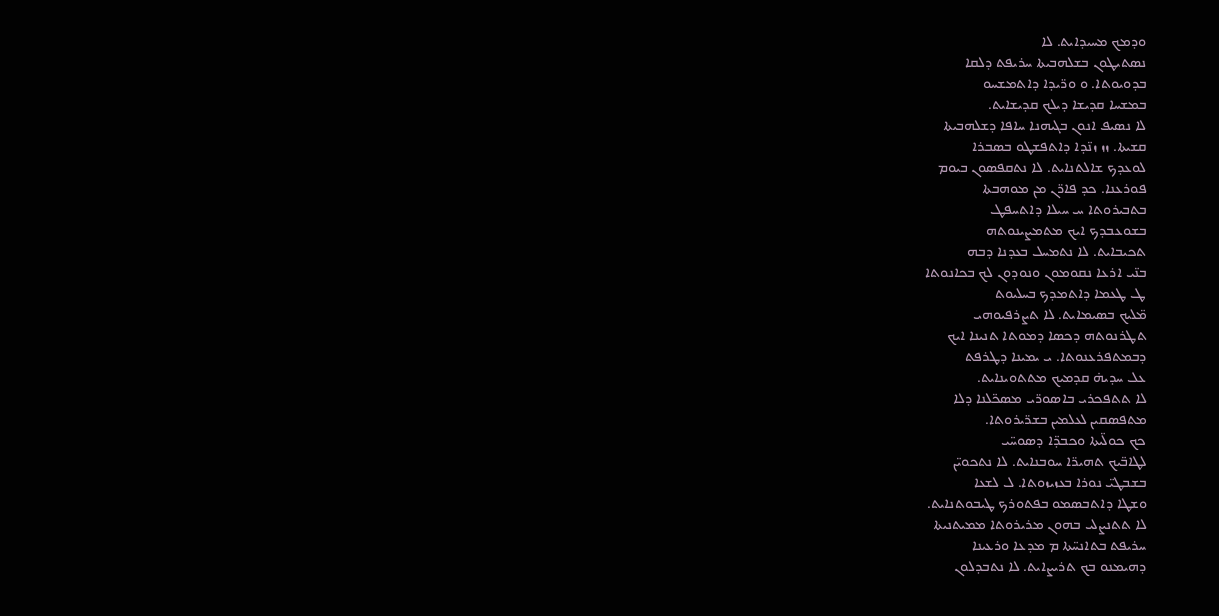ܘܕܡܟ ܡܚܝܕܐܝܬ. ܠܐ
ܢܣܬܝܛܘܢ ܒܫܠܗܒܝܬܐ ܚܪܝܦܬ ܕܠܩܐ
ܒܕܘܝܘܬܐ. ܘ ܘܪ̈ܝܕܐ ܕܐܬܡܫܚܘ
ܒܡܫܚܐ ܩܕܝܫܐ ܕܝܠܟ ܩܕܝܫܐܝܬ.
ܠܐ ܢܣܝܦ ܐܢܘܢ ܒܓܝܗܢܐ ܚܐܦܐ ܕܫܠܗܒܝܬܐ
ܩܫܝܬܐ. ܙܙ ܙܢ̈ܕܐ ܕܐܬܦܫܛܘ ܒܣܒܪܐ
ܠܘܥܕܟ ܫܐܠܬܢܐܝܬ. ܠܐ ܢܬܩܦܣܘܢ ܒܝܘܡ
ܦܘܪܥܢܐ. ܟܕ ܦܐܪ̈ܢ ܡܢ ܡܘܗܒܬܐ
ܒܬܒܝܪܘܬܐ ܚ ܚܝܠܐ ܕܐܬܚܦܛ
ܒܫܘܥܒܕܟ ܐܝܟ ܡܬܡܨܝܢܘܬܗ
ܬܟܝܒܐܝܬ. ܠܐ ܢܬܡܚܠ ܒܥܕܢܐ ܕܒܗ
ܒܢ̈ܝ ܐܪܥܐ ܢܩܘܡܘܢ ܘܢܘܕܘܢ ܠܟ ܒܟܐܢܘܬܐ
ܛ ܛܥܡܐ ܕܐܬܡܕܟ ܒܚܠܝܘܬ
ܡ̈ܠܝܟ ܒܣܝܡܐܝܬ. ܠܐ ܬܨܪܦܝܘܗܝ
ܬܛܪܢܘܬܗ ܕܟܣܐ ܕܡܘܬܐ ܬܢܝܢܐ ܐܝܟ
ܕܒܡܬܦܪܥܢܘܬܐ. ܝ ܝܡܝܢܐ ܕܛܪܦܬ
ܥܠ ܚܕܝܗ̇ ܩܕܡܝܟ ܡܬܬܘܝܢܐܝܬ.
ܠܐ ܬܬܦܟܪܝ ܒܐܣܘܪ̈ܝ ܡܣܟ̈ܠܢܐ ܕܠܐ
ܡܬܦܣܩܝܢ ܠܥܠܡܝܢ ܒܫܪ̈ܝܪܘܬܐ.
ܟܟ ܟܘܠ̈ܝܬܐ ܘܟܒܕ̈ܐ ܕܣܘܚ̈ܝ
ܠܛܐܒ̈ܝܟ ܬܗܝܪ̈ܐ ܚܘܒܢܐܝܬ. ܠܐ ܢܬܟܘܝ̈ܢ
ܒܫܒܛܝ̈ ܢܘܪܐ ܒܥܙܝܙܘܬܐ. ܠ ܠܫܥܐ
ܘܫܛܐ ܕܐܬܒܣܡܘ ܒܦܬܘܪܟ ܛܝܒܘܬܢܐܝܬ.
ܠܐ ܬܬܢܨܠܝ ܒܗܘܢ ܡܪܝܪܘܬܐ ܡܡܝܬܢܝܬܐ
ܚܪܝܦܬ ܒܬܐܢܚ̈ܬܐ ܡ ܡܕܥܐ ܘܪܥܝܢܐ
ܕܗܝܡܢܘ ܒܟ ܬܪܝܨܐܝܬ. ܠܐ ܢܬܒܕܠܘܢ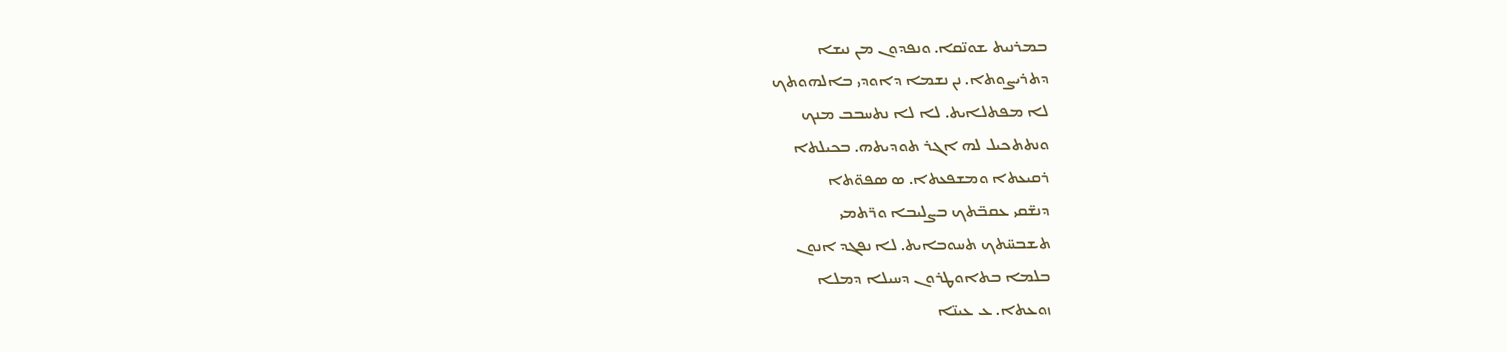ܒܡܪܢܝܬ ܫܘܢ̈ܩܐ. ܘܢܦܕܘܢ ܡܢ ܢܝܫܐ
ܕܬܪܝܨܘܬܐ. ܢܢ ܢܫܡܐ ܕܐܘܕܝ ܒܐܠܗܘܬܟ
ܠܐ ܡܦܬܠܐܝܬ. ܠܐ ܠܐ ܢܬܚܒܒ ܡܢܟ
ܘܢܬܬܟܝܠ ܠܗ ܐܓܪ ܬܘܕܝܬܗ. ܒܟܝܠܬܐ
ܪܩܝܥܬܐ ܘܡܫܦܥܬܐ. ܣ ܣܦܘ̈ܬܐ
ܕܢܫ̈ܩܝ ܥܩܒ̈ܬܟ ܒܨܠܝܒܐ ܘܪ̈ܬܡܝ
ܬܫܒܚ̈ܬܟ ܬܚܘܒܐܝܬ. ܠܐ ܢܦܓܕ ܐܢܘܢ
ܒܠܡܐ ܒܬܐܘܛܪܘܢ ܕܚܝܠܐ ܕܡܠܐ
ܙܘܥܬܐ. ܥ ܥܝܢ̈ܐ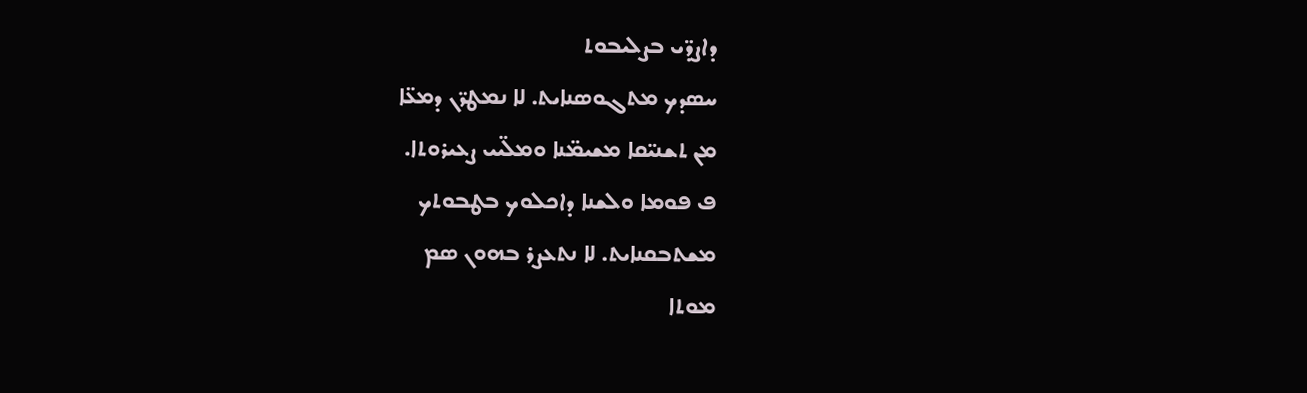ܕܐܨܕ̈ܝ ܒܨܠܝܒܘܬ
ܚܣܕܟ ܡܬܓܘܣܢܐܝܬ. ܠܐ ܢܡܛܪ̈ܢ ܕܡܥ̈ܐ
ܡܢ ܬܫܢܝ̈ܩܐ ܡܫܝܡ̈ܢܐ ܘܡܠ̈ܝܝ ܨܥܝܪܘܬܐ.
ܦ ܦܘܡܐ ܘܠܫܢܐ ܕܐܟܠܘܟ ܒܛܒܘܬܟ
ܡܫܬܒܩܢܐܝܬ. ܠܐ ܢܬܥܨܪ ܒܗܘܢ ܣܡ
ܡܘܬܐ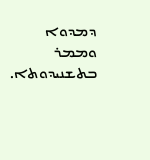ܕܡܕܘܐ ܘܡܡܪ ܒܬܫܢܝܕܘܬܐ.